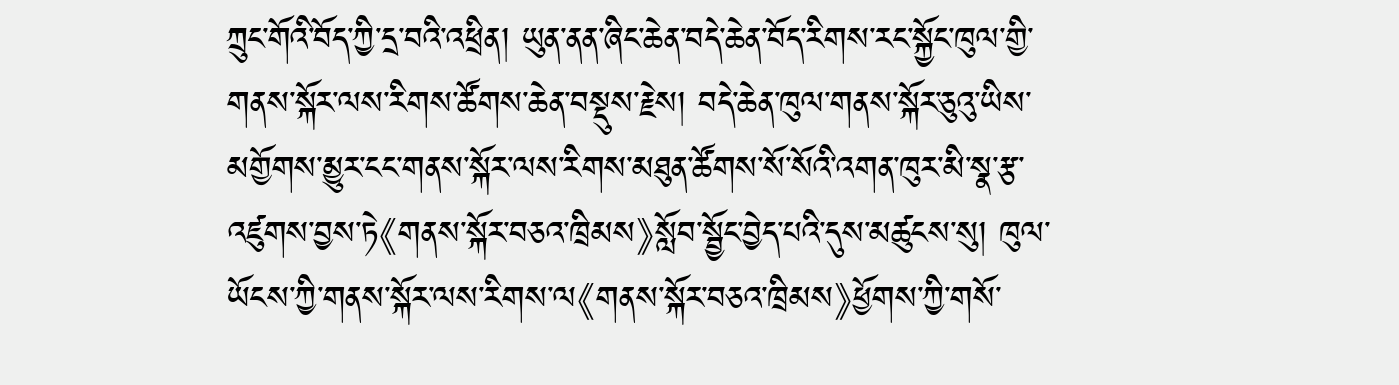ཀྲུང་གོའི་བོད་ཀྱི་དྲ་བའི་འཕྲིན། ཡུན་ནན་ཞིང་ཆེན་བདེ་ཆེན་བོད་རིགས་རང་སྐྱོང་ཁུལ་གྱི་གནས་སྐོར་ལས་རིགས་ཚོགས་ཆེན་བསྡུས་རྗེས། བདེ་ཆེན་ཁུལ་གནས་སྐོར་ཅུའུ་ཡིས་མགྱོགས་མྱུར་ངང་གནས་སྐོར་ལས་རིགས་མཐུན་ཚོགས་སོ་སོའི་འགན་ཁུར་མི་སྣ་རྩ་འཛུགས་བྱས་ཏེ《གནས་སྐོར་བཅའ་ཁྲིམས》སློབ་སྦྱོང་བྱེད་པའི་དུས་མཚུངས་སུ། ཁུལ་ཡོངས་ཀྱི་གནས་སྐོར་ལས་རིགས་ལ《གནས་སྐོར་བཅའ་ཁྲིམས》ཕྱོགས་ཀྱི་གསོ་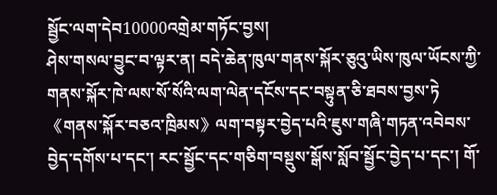སྦྱོང་ལག་དེབ10000འགྲེམ་གཏོང་བྱས།
ཤེས་གསལ་བྱུང་བ་ལྟར་ན། བདེ་ཆེན་ཁུལ་གནས་སྐོར་ཅུའུ་ཡིས་ཁུལ་ཡོངས་ཀྱི་གནས་སྐོར་ཁེ་ལས་སོ་སོའི་ལག་ལེན་དངོས་དང་བསྟུན་ཅི་ཐབས་བྱས་ཏེ《གནས་སྐོར་བཅའ་ཁྲིམས》ལག་བསྟར་བྱེད་པའི་ཇུས་གཞི་གཏན་འབེབས་བྱེད་དགོས་པ་དང་། རང་སྦྱོང་དང་གཅིག་བསྡུས་སྒོས་སློབ་སྦྱོང་བྱེད་པ་དང་། གོ་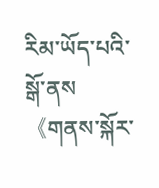རིམ་ཡོད་པའི་སྒོ་ནས《གནས་སྐོར་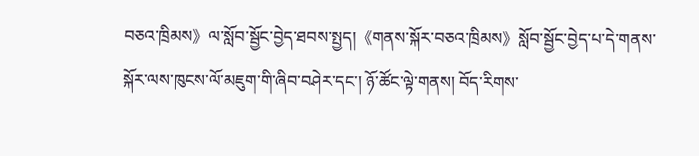བཅའ་ཁྲིམས》ལ་སློབ་སྦྱོང་བྱེད་ཐབས་སྤྱད།《གནས་སྐོར་བཅའ་ཁྲིམས》སློབ་སྦྱོང་བྱེད་པ་དེ་གནས་སྐོར་ལས་ཁུངས་ལོ་མཇུག་གི་ཞིབ་བཤེར་དང་། ཉོ་ཚོང་ལྟེ་གནས། བོད་རིགས་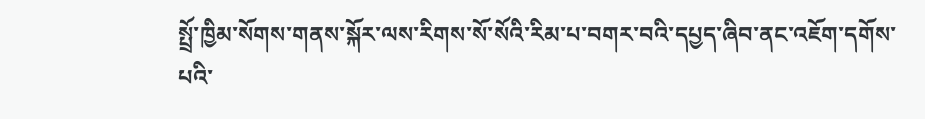སྤྲོ་ཁྱིམ་སོགས་གནས་སྐོར་ལས་རིགས་སོ་སོའི་རིམ་པ་བགར་བའི་དཔྱད་ཞིབ་ནང་འཇོག་དགོས་པའི་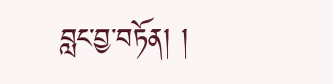བླང་བྱ་བཏོན། །